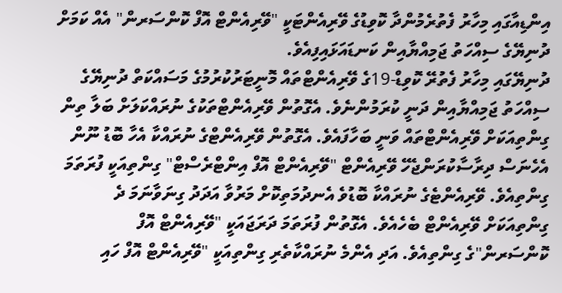އިންޑިއާގައި މިހާރު ފެތުރެމުންދާ ކޮވިޑުގެ ވޭރިއެންޓަކީ "ވޭރިއެންޓް އޮފް ކޮންސަރން" އެއް ކަމަށް ދުނިޔޭގެ ސިއްހަތު ޖަމިއްޔާއިން ކަނޑައަޅައިފިއެވެ.
ދުނިޔޭގައި މިހާރު ފެތުރޭ ކޮވިޑް-19ގެ ވޭރިއެންޓްތައް މޮނީޓަރުކުރުމުގެ މަސައްކަތް ދުނިޔޭގެ ސިއްހަތު ޖަމިއްޔާއިން ދަނީ ކުރަމުންނެވެ. އެގޮތުން ވޭރިއެންޓްތަކުގެ ނުރައްކަލަށް ބަލާ ތިން ގިންތިއަކަށް ވޭރިއެންޓްތައް ވަނީ ބަހާފައެވެ. އެގޮތުން ވޭރިއެންޓްގެ ނުރައްކާ އެހާ ބޮޑު ނޫން އެހެނަސް ދިރާސާކުރަންޖެހޭ ވޭރިއެންޓް "ވޭރިއެންޓް އޮފް އިންޓްރެސްޓް" ގިންތިއަކީ ފުރަތަމަ ގިންތިއެވެ. ވޭރިއެންޓެގެ ނުރައްކާ ބޮޑުވެ އެނދުމަތިކޮށް މަރުވާ އަދަދު ގިނަވާނަމަ ދެ ގިންތިއަކަށް ވޭރިއެންޓް ބެހެއެވެ. އެގޮތުން ފުރަތަމަ ދަރަޖައަކީ "ވޭރިއެންޓް އޮފް ކޮންސަރން"ގެ ގިންތިއެވެ. އަދި އެންމެ ނުރައްކާތެރި ގިންތިއަކީ "ވޭރިއެންޓް އޮފް ހައި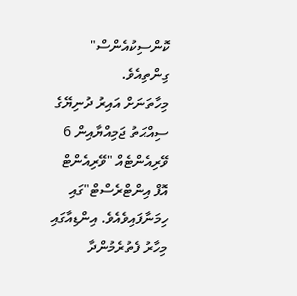ކޮންސިކުއެންސް" ގިންތިއެވެ.
މިހާތަނަށް އައިރު ދުނިޔޭގެ ސިއްޙަތު ޖަމިއްޔާއިން 6 ވޭރިއެންޓެއް "ވޭރިއެންޓް އޮފް އިންޓްރެސްޓް"ގައި ހިމަނާފައިވެއެވެ. އިންޑިއާގައި މިހާރު ފެތުރެމުންދާ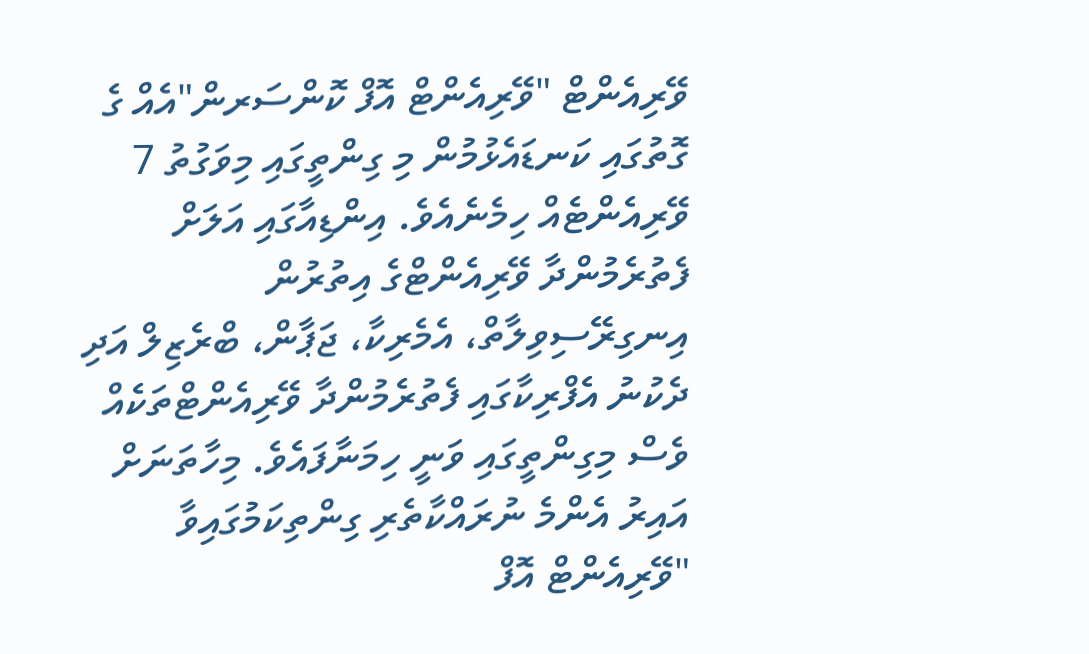ވޭރިއެންޓް "ވޭރިއެންޓް އޮފް ކޮންސަރން"އެއް ގެ ގޮތުގައި ކަނޑައެޅުމުން މި ގިންތީގައި މިވަގުތު 7 ވޭރިއެންޓެއް ހިމެނެއެވެ. އިންޑިއާގައި އަލަށް ފެތުރެމުންދާ ވޭރިއެންޓްގެ އިތުރުން އިނގިރޭސިވިލާތް، އެމެރިކާ، ޖަޕާން، ބްރެޒިލް އަދި ދެކުނު އެފްރިކާގައި ފެތުރެމުންދާ ވޭރިއެންޓްތަކެއް ވެސް މިގިންތީގައި ވަނީ ހިމަނާފައެވެ. މިހާތަނަށް އައިރު އެންމެ ނުރައްކާތެރި ގިންތިކަމުގައިވާ "ވޭރިއެންޓް އޮފް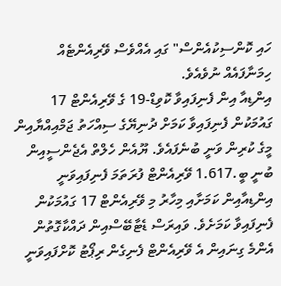ހައި ކޮންސިކުއެންސް" ގައި އެއްވެސް ވޭރިއެންޓެއް ހިމަނާފައެއް ނުވެއެވެ.
އިންޑިއާ އިން ފެނިފައިވާ ކޮވިޑް-19 ގެ ވޭރިއެންޓް 17 ގައުމަކުން ފެނިފައިވާ ކަމަށް ދުނިޔޭގެ ސިއްހަތު ޖަމްއިއްޔާއިން މީގެ ކުރިން ވަނީ ބުނެފައެވެ. ޔޫއެން ހެލްތް އެޖެންސީއިން ބުނީ ބީ.1.617 ވޭރިއެންޓް ފުރަތަމަ ފެނިފައިވަނީ އިންޑިއާއިން ކަމަށާއި މިހާރު މި ވޭރިއެންޓް 17 ގައުމަކުން ފެނިފައިވާ ކަމަށެވެ. ވައިރަސް ޑެޓާބޭސްއިން ދައްކާގޮތުން އެންމެ ގިނައިން އެ ވޭރިއެންޓް ފެނިގެން ރިޕޯޓު ކޮށްފައިވަނީ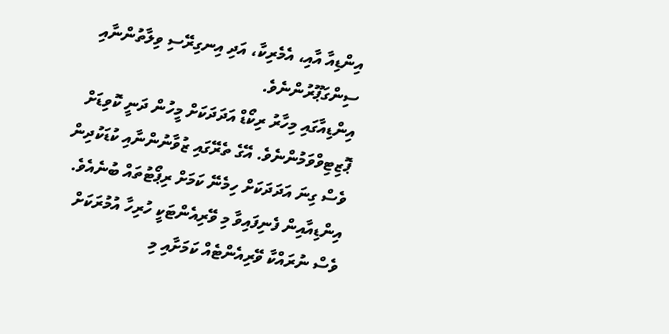އިންޑިއާ އާއި، އެމެރިކާ، އަދި އިނގިރޭސި ވިލާތުންނާއި ސިންގަޕޫރުންނެވެ.
އިންޑިއާގައި މިހާރު ރިކޯޑް އަދަދަކަށް މީހުން ދަނީ ކޮވިޑަށް ޕޮޒިޓިވްވަމުންނެވެ. އޭގެ ތެރޭގައި ޒުވާނުންނާއި ކުޑަކުދިން ވެސް ގިނަ އަދަދަކަށް ހިމެނޭ ކަމަށް ރިޕޯޓުތައް ބުނެއެވެ. އިންޑިއާއިން ފެނިފައިވާ މި ވޭރިއެންޓަކީ ހުރިހާ އުމުރަކަށް ވެސް ނުރައްކާ ވޭރިއެންޓެއް ކަމަށާއި މި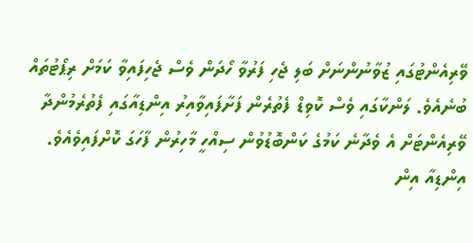ވޭރިއެންޓުގައި ޒުވާނުންނަށް ބަލި ޖެހި ފަރުވާ ހޯދަން ވެސް ޖެހިފައިވާ ކަމަށް ރިޕޯޓުތައް ބުނެއެވެ. ލަންކާގައި ވެސް ކޮވިޑް ފެތުރެން ފަށާފައިވާއިރު އިންޑިއާގައި ފެތުރެމުންދާ ވޭރިއެންޓަށް އެ ވެދާނެ ކަމުގެ ކަންބޮޑުވުން ސިއްހީ މާހިރުން ފާހަގަ ކޮށްފައިވެއެވެ.
އިންޑިއާ އިން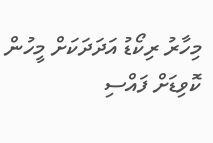މިހާރު ރިކޯޑު އަދަދަކަށް މީހުން ކޮވިޑަށް ފައްސި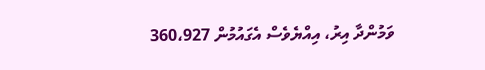ވަމުންދާ އިރު، އިއްޔެވެސް އެގައުމުން 360،927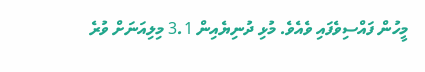މީހުން ފައްސިވެފައި ވެއެވެ. މުޅި ދުނިޔެއިން 3.1 މިލިއަނަށް ވުރެ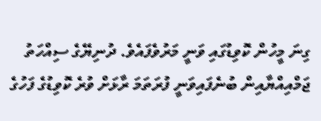ގިނަ މީހުން ކޮވިޑުގައި ވަނީ މަރުވެފައެވެ. ދުނިޔޭގެ ސިއްހަތު ޖަމްއިއްޔާއިން ބުނެފައިވަނީ ފުރަތަމަ ރާޅަށް ވުރެ ކޮވިޑުގެ ފަހުގެ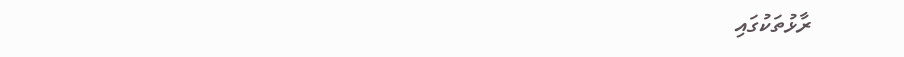ރާޅުތަކުގައި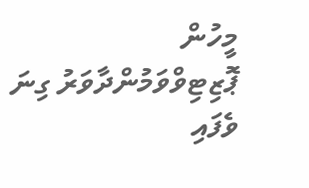މީހުން ޕޮޒިޓިވްވަމުންދާވަރު ގިނަ ވެފައި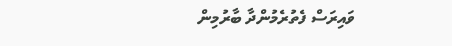ވައިރަސް ފެތުރެމުންދާ ބާރުމިން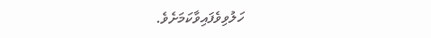ހަލުވިވެފައިވާކަމަށެވެ.